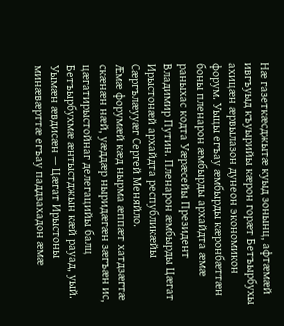Нӕ газеткӕсджытӕ куыд зонынц, афтӕмӕй ивгъуыд къуырийы кӕрон горӕт Бетъырбухы ахицӕн ӕрвылазон дунеон экономикон форум. Уыцы егъау ӕмбырды кӕронбӕттӕн боны пленарон ӕмбырды архайдта ӕмӕ раныхас кодта Уӕрӕсейы Президент Владимир Путин. Пленарон ӕмбырды Цӕгат Ирыстонӕй архайдта республикӕйы Сӕргълӕууӕг Сергей Меняйло.
Ӕмӕ форумӕй кӕд нырма ӕппӕт хатдзӕгтӕ скӕнӕн нӕй, уӕддӕр ныридӕгӕн зӕгъӕн ис, цӕгатирыстойнаг делегацийы балц Бетъырбухмӕ ӕнтыстджын кӕй рауад, уый. Уымӕн ӕвдисӕн — Цӕгат Ирыстоны минӕвӕрттӕ егъау паддзахадон ӕмӕ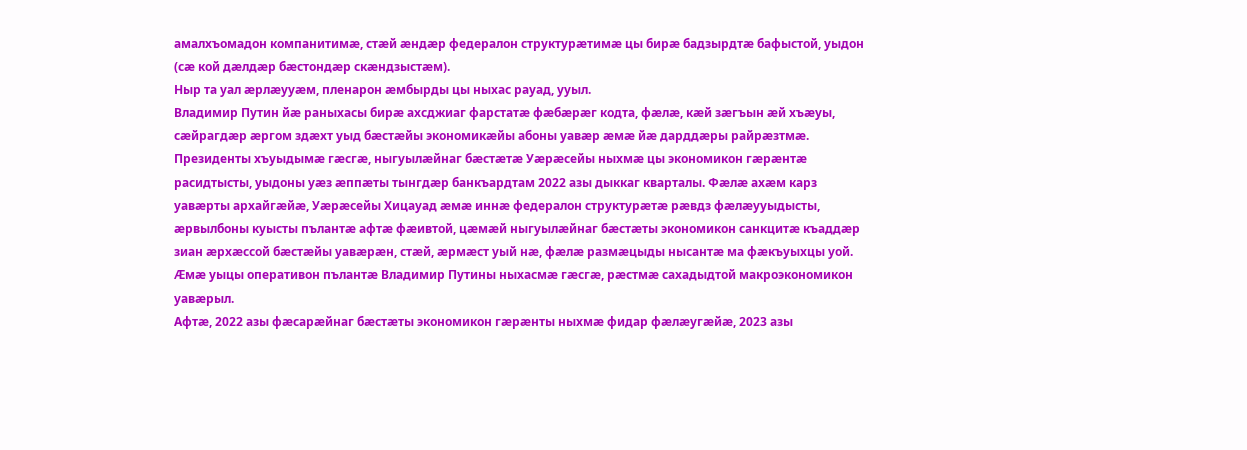амалхъомадон компанитимӕ, стӕй ӕндӕр федералон структурӕтимӕ цы бирӕ бадзырдтӕ бафыстой, уыдон (сӕ кой дӕлдӕр бӕстондӕр скӕндзыстӕм).
Ныр та уал ӕрлӕууӕм, пленарон ӕмбырды цы ныхас рауад, ууыл.
Владимир Путин йӕ раныхасы бирӕ ахсджиаг фарстатӕ фӕбӕрӕг кодта, фӕлӕ, кӕй зӕгъын ӕй хъӕуы, сӕйрагдӕр ӕргом здӕхт уыд бӕстӕйы экономикӕйы абоны уавӕр ӕмӕ йӕ дарддӕры райрӕзтмӕ.
Президенты хъуыдымӕ гӕсгӕ, ныгуылӕйнаг бӕстӕтӕ Уӕрӕсейы ныхмӕ цы экономикон гӕрӕнтӕ расидтысты, уыдоны уӕз ӕппӕты тынгдӕр банкъардтам 2022 азы дыккаг кварталы. Фӕлӕ ахӕм карз уавӕрты архайгӕйӕ, Уӕрӕсейы Хицауад ӕмӕ иннӕ федералон структурӕтӕ рӕвдз фӕлӕууыдысты, ӕрвылбоны куысты пълантӕ афтӕ фӕивтой, цӕмӕй ныгуылӕйнаг бӕстӕты экономикон санкцитӕ къаддӕр зиан ӕрхӕссой бӕстӕйы уавӕрӕн, стӕй, ӕрмӕст уый нӕ, фӕлӕ размӕцыды нысантӕ ма фӕкъуыхцы уой.
Ӕмӕ уыцы оперативон пълантӕ Владимир Путины ныхасмӕ гӕсгӕ, рӕстмӕ сахадыдтой макроэкономикон уавӕрыл.
Афтӕ, 2022 азы фӕсарӕйнаг бӕстӕты экономикон гӕрӕнты ныхмӕ фидар фӕлӕугӕйӕ, 2023 азы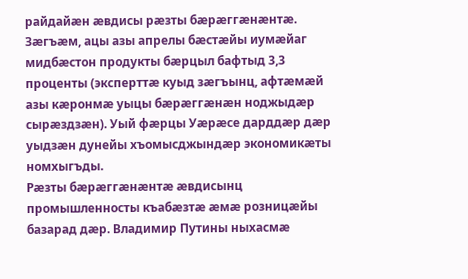райдайӕн ӕвдисы рӕзты бӕрӕггӕнӕнтӕ. Зӕгъӕм, ацы азы апрелы бӕстӕйы иумӕйаг мидбӕстон продукты бӕрцыл бафтыд 3,3 проценты (эксперттӕ куыд зӕгъынц, афтӕмӕй азы кӕронмӕ уыцы бӕрӕггӕнӕн ноджыдӕр сырӕздзӕн). Уый фӕрцы Уӕрӕсе дарддӕр дӕр уыдзӕн дунейы хъомысджындӕр экономикӕты номхыгъды.
Рӕзты бӕрӕггӕнӕнтӕ ӕвдисынц промышленносты къабӕзтӕ ӕмӕ розницӕйы базарад дӕр. Владимир Путины ныхасмӕ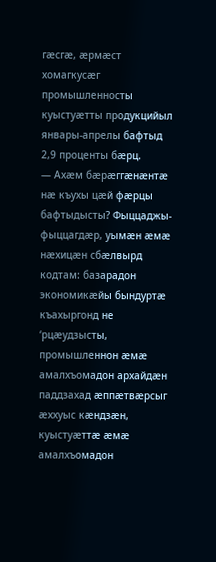гӕсгӕ, ӕрмӕст хомагкусӕг промышленносты куыстуӕтты продукцийыл январы-апрелы бафтыд 2,9 проценты бӕрц.
— Ахӕм бӕрӕггӕнӕнтӕ нӕ къухы цӕй фӕрцы бафтыдысты? Фыццаджы-фыццагдӕр, уымӕн ӕмӕ нӕхицӕн сбӕлвырд кодтам: базарадон экономикӕйы бындуртӕ къахыргонд не ‘рцӕудзысты, промышленнон ӕмӕ амалхъомадон архайдӕн паддзахад ӕппӕтвӕрсыг ӕххуыс кӕндзӕн, куыстуӕттӕ ӕмӕ амалхъомадон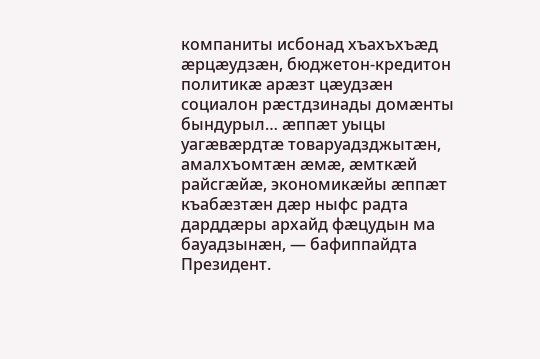компаниты исбонад хъахъхъӕд ӕрцӕудзӕн, бюджетон-кредитон политикӕ арӕзт цӕудзӕн социалон рӕстдзинады домӕнты бындурыл… ӕппӕт уыцы уагӕвӕрдтӕ товаруадзджытӕн, амалхъомтӕн ӕмӕ, ӕмткӕй райсгӕйӕ, экономикӕйы ӕппӕт къабӕзтӕн дӕр ныфс радта дарддӕры архайд фӕцудын ма бауадзынӕн, — бафиппайдта Президент.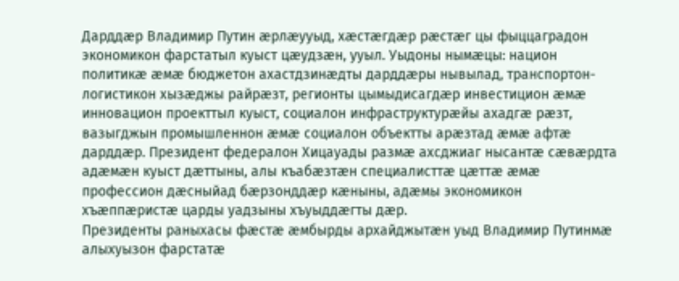Дарддӕр Владимир Путин ӕрлӕууыд, хӕстӕгдӕр рӕстӕг цы фыццаградон экономикон фарстатыл куыст цӕудзӕн, ууыл. Уыдоны нымӕцы: национ политикӕ ӕмӕ бюджетон ахастдзинӕдты дарддӕры нывылад, транспортон-логистикон хызӕджы райрӕзт, регионты цымыдисагдӕр инвестицион ӕмӕ инновацион проекттыл куыст, социалон инфраструктурӕйы ахадгӕ рӕзт, вазыгджын промышленнон ӕмӕ социалон объектты арӕзтад ӕмӕ афтӕ дарддӕр. Президент федералон Хицауады размӕ ахсджиаг нысантӕ сӕвӕрдта адӕмӕн куыст дӕттыны, алы къабӕзтӕн специалисттӕ цӕттӕ ӕмӕ профессион дӕсныйад бӕрзонддӕр кӕныны, адӕмы экономикон хъӕппӕристӕ царды уадзыны хъуыддӕгты дӕр.
Президенты раныхасы фӕстӕ ӕмбырды архайджытӕн уыд Владимир Путинмӕ алыхуызон фарстатӕ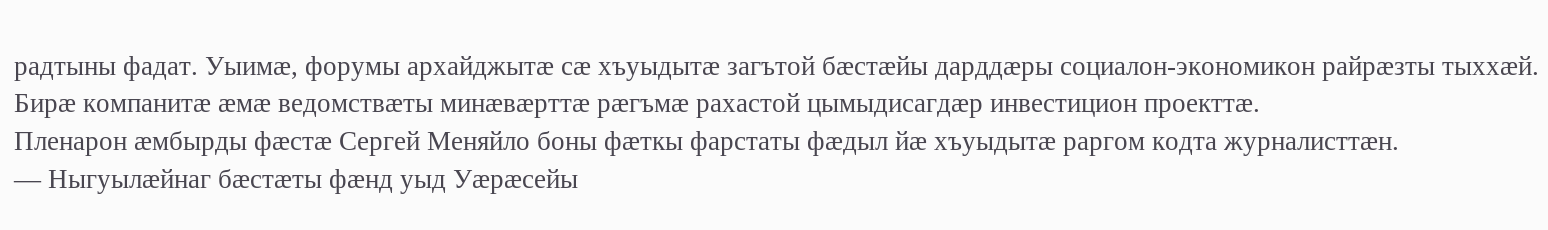радтыны фадат. Уыимӕ, форумы архайджытӕ сӕ хъуыдытӕ загътой бӕстӕйы дарддӕры социалон-экономикон райрӕзты тыххӕй. Бирӕ компанитӕ ӕмӕ ведомствӕты минӕвӕрттӕ рӕгъмӕ рахастой цымыдисагдӕр инвестицион проекттӕ.
Пленарон ӕмбырды фӕстӕ Сергей Меняйло боны фӕткы фарстаты фӕдыл йӕ хъуыдытӕ раргом кодта журналисттӕн.
— Ныгуылӕйнаг бӕстӕты фӕнд уыд Уӕрӕсейы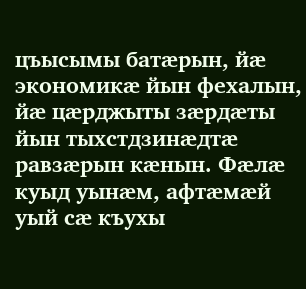цъысымы батӕрын, йӕ экономикӕ йын фехалын, йӕ цӕрджыты зӕрдӕты йын тыхстдзинӕдтӕ равзӕрын кӕнын. Фӕлӕ куыд уынӕм, афтӕмӕй уый сӕ къухы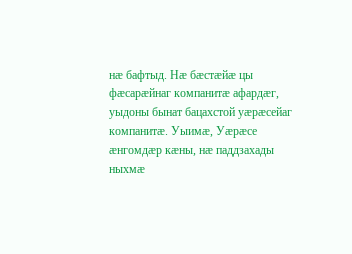нӕ бафтыд. Нӕ бӕстӕйӕ цы фӕсарӕйнаг компанитӕ афардӕг, уыдоны бынат бацахстой уӕрӕсейаг компанитӕ. Уыимӕ, Уӕрӕсе ӕнгомдӕр кӕны, нӕ паддзахады ныхмӕ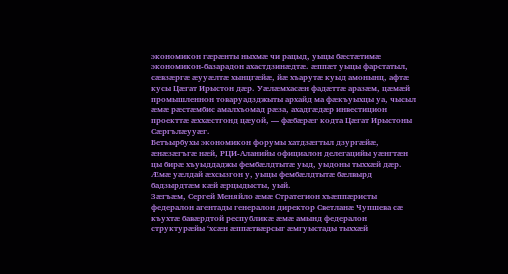экономикон гӕрӕнты ныхмӕ чи рацыд, уыцы бӕстӕтимӕ экономикон-базарадон ахастдзинӕдтӕ. ӕппӕт уыцы фарстатыл, сӕвзӕргӕ ӕууӕлтӕ хынцгӕйӕ, йӕ хъарутӕ куыд амонынц, афтӕ кусы Цӕгат Ирыстон дӕр. Уӕлӕмхасӕн фадӕттӕ аразӕм, цӕмӕй промышленнон товаруадзджыты архайд ма фӕкъуыхцы уа, чысыл ӕмӕ рӕстӕмбис амалхъомад рӕза, ахадгӕдӕр инвестицион проекттӕ ӕххӕстгонд цӕуой, — фӕбӕрӕг кодта Цӕгат Ирыстоны Сӕргълӕууӕг.
Бетъырбухы экономикон форумы хатдзӕгтыл дзургӕйӕ, ӕнӕзӕгъгӕ нӕй, РЦИ-Аланийы официалон делегацийы уӕнгтӕн цы бирӕ хъуыддаджы фембӕлдтытӕ уыд, уыдоны тыххӕй дӕр. Ӕмӕ уӕлдай ӕхсызгон у, уыцы фембӕлдтытӕ бӕлвырд бадзырдтӕм кӕй ӕрцыдысты, уый.
Зӕгъӕм, Сергей Меняйло ӕмӕ Стратегион хъӕппӕристы федералон агентады генералон директор Светланӕ Чупшева сӕ къухтӕ бавӕрдтой республикӕ ӕмӕ амынд федералон структурӕйы ‘хсӕн ӕппӕтвӕрсыг ӕмгуыстады тыххӕй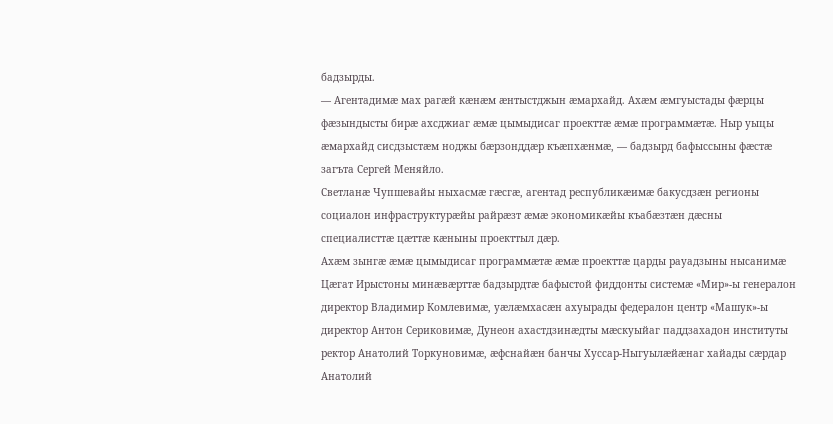бадзырды.
— Агентадимӕ мах рагӕй кӕнӕм ӕнтыстджын ӕмархайд. Ахӕм ӕмгуыстады фӕрцы фӕзындысты бирӕ ахсджиаг ӕмӕ цымыдисаг проекттӕ ӕмӕ программӕтӕ. Ныр уыцы ӕмархайд сисдзыстӕм ноджы бӕрзонддӕр къӕпхӕнмӕ, — бадзырд бафыссыны фӕстӕ загъта Сергей Меняйло.
Светланӕ Чупшевайы ныхасмӕ гӕсгӕ, агентад республикӕимӕ бакусдзӕн регионы социалон инфраструктурӕйы райрӕзт ӕмӕ экономикӕйы къабӕзтӕн дӕсны специалисттӕ цӕттӕ кӕныны проекттыл дӕр.
Ахӕм зынгӕ ӕмӕ цымыдисаг программӕтӕ ӕмӕ проекттӕ царды рауадзыны нысанимӕ Цӕгат Ирыстоны минӕвӕрттӕ бадзырдтӕ бафыстой фиддонты системӕ «Мир»-ы генералон директор Владимир Комлевимӕ, уӕлӕмхасӕн ахуырады федералон центр «Машук»-ы директор Антон Сериковимӕ, Дунеон ахастдзинӕдты мӕскуыйаг паддзахадон институты ректор Анатолий Торкуновимӕ, ӕфснайӕн банчы Хуссар-Ныгуылӕйӕнаг хайады сӕрдар Анатолий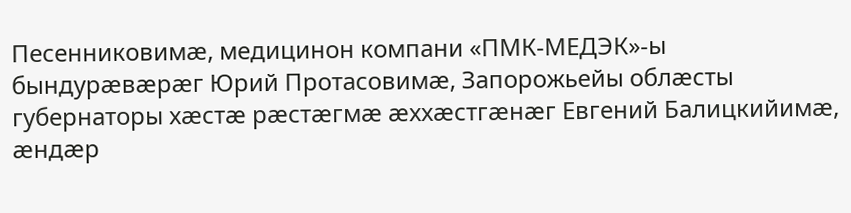Песенниковимӕ, медицинон компани «ПМК-МЕДЭК»-ы бындурӕвӕрӕг Юрий Протасовимӕ, Запорожьейы облӕсты губернаторы хӕстӕ рӕстӕгмӕ ӕххӕстгӕнӕг Евгений Балицкийимӕ, ӕндӕр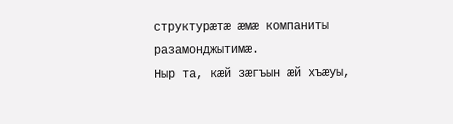структурӕтӕ ӕмӕ компаниты разамонджытимӕ.
Ныр та, кӕй зӕгъын ӕй хъӕуы,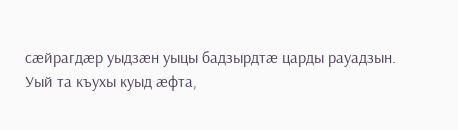сӕйрагдӕр уыдзӕн уыцы бадзырдтӕ царды рауадзын. Уый та къухы куыд ӕфта,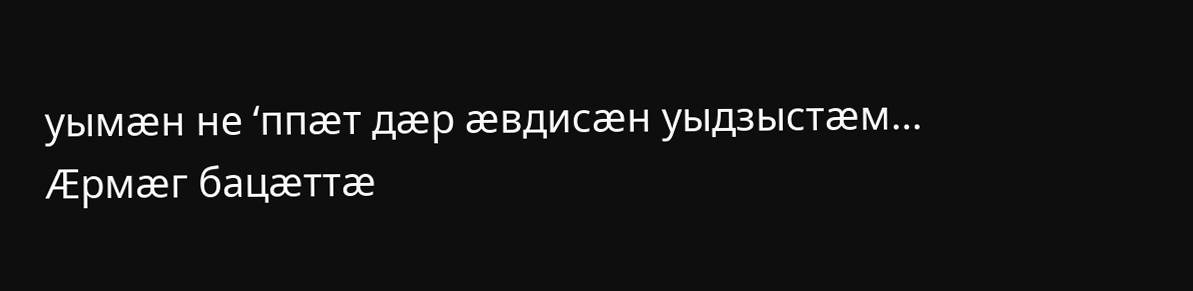уымӕн не ‘ппӕт дӕр ӕвдисӕн уыдзыстӕм…
Ӕрмӕг бацӕттӕ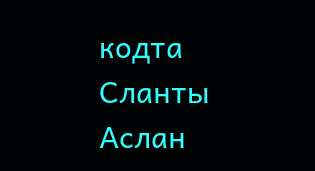кодта Сланты Аслан